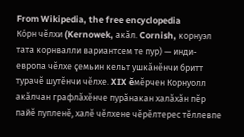From Wikipedia, the free encyclopedia
Ко́рн чĕлхи (Kernowek, акăл. Cornish, корнуэл тата корнвалли вариантсем те пур) — инди-европа чĕлхе çемьин кельт ушкăнĕнчи бритт турачĕ шутĕнчи чĕлхе. XIX ĕмĕрчен Корнуолл акăлчан графлăхĕнче пурăнакан халăхăн пĕр пайĕ пупленĕ, халĕ чĕлхене чĕрĕлтерес тĕллевпе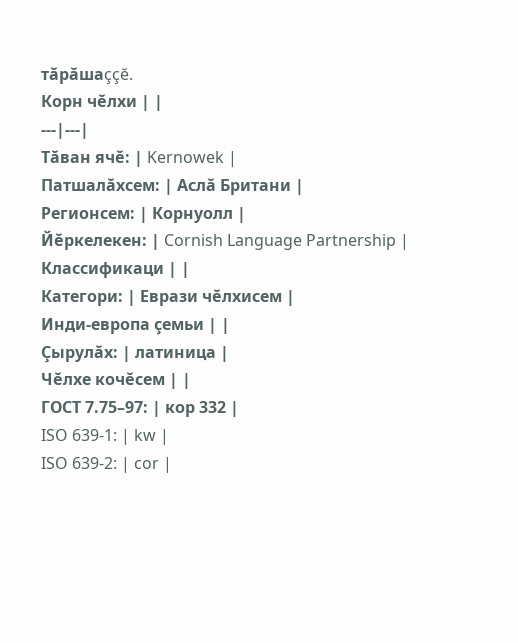тăрăшаççĕ.
Корн чĕлхи | |
---|---|
Тăван ячĕ: | Kernowek |
Патшалăхсем: | Аслă Британи |
Регионсем: | Корнуолл |
Йĕркелекен: | Cornish Language Partnership |
Классификаци | |
Категори: | Еврази чĕлхисем |
Инди-европа çемьи | |
Çырулăх: | латиница |
Чĕлхе кочĕсем | |
ГОСТ 7.75–97: | кор 332 |
ISO 639-1: | kw |
ISO 639-2: | cor |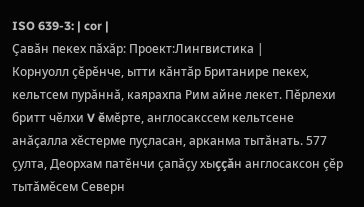ISO 639-3: | cor |
Çавăн пекех пăхăр: Проект:Лингвистика |
Корнуолл çĕрĕнче, ытти кăнтăр Британире пекех, кельтсем пурăннă, каярахпа Рим айне лекет. Пĕрлехи бритт чĕлхи V ĕмĕрте, англосакссем кельтсене анăçалла хĕстерме пуçласан, арканма тытăнать. 577 çулта, Деорхам патĕнчи çапăçу хыççăн англосаксон çĕр тытăмĕсем Северн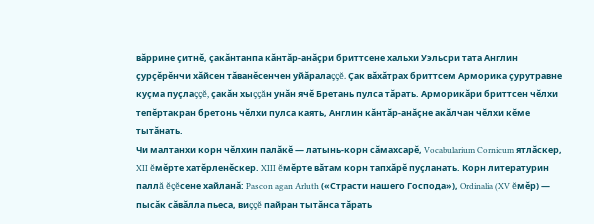вăррине çитнĕ, çакăнтанпа кăнтăр-анăçри бриттсене хальхи Уэльсри тата Англин çурçĕрĕнчи хăйсен тăванĕсенчен уйăралаççĕ. Çак вăхăтрах бриттсем Арморика çурутравне куçма пуçлаççĕ, çакăн хыççăн унăн ячĕ Бретань пулса тăрать. Арморикăри бриттсен чĕлхи тепĕртакран бретонь чĕлхи пулса каять, Англин кăнтăр-анăçне акăлчан чĕлхи кĕме тытăнать.
Чи малтанхи корн чĕлхин палăкĕ — латынь-корн сăмахсарĕ, Vocabularium Cornicum ятлăскер, XII ĕмĕрте хатĕрленĕскер. XIII ĕмĕрте вăтам корн тапхăрĕ пуçланать. Корн литературин паллă ĕçĕсене хайланă: Pascon agan Arluth («Страсти нашего Господа»), Ordinalia (XV ĕмĕр) — пысăк сăвăлла пьеса, виççĕ пайран тытăнса тăрать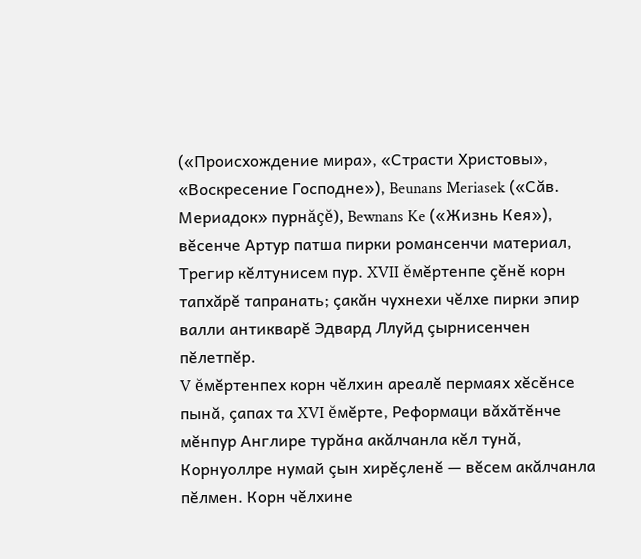(«Происхождение мира», «Страсти Христовы», «Воскресение Господне»), Beunans Meriasek («Сăв. Мериадок» пурнăçĕ), Bewnans Ke («Жизнь Кея»), вĕсенче Артур патша пирки романсенчи материал, Трегир кĕлтунисем пур. XVII ĕмĕртенпе çĕнĕ корн тапхăрĕ тапранать; çакăн чухнехи чĕлхе пирки эпир валли антикварĕ Эдвард Ллуйд çырнисенчен пĕлетпĕр.
V ĕмĕртенпех корн чĕлхин ареалĕ пермаях хĕсĕнсе пынă, çапах та XVI ĕмĕрте, Реформаци вăхăтĕнче мĕнпур Англире турăна акăлчанла кĕл тунă, Корнуоллре нумай çын хирĕçленĕ — вĕсем акăлчанла пĕлмен. Корн чĕлхине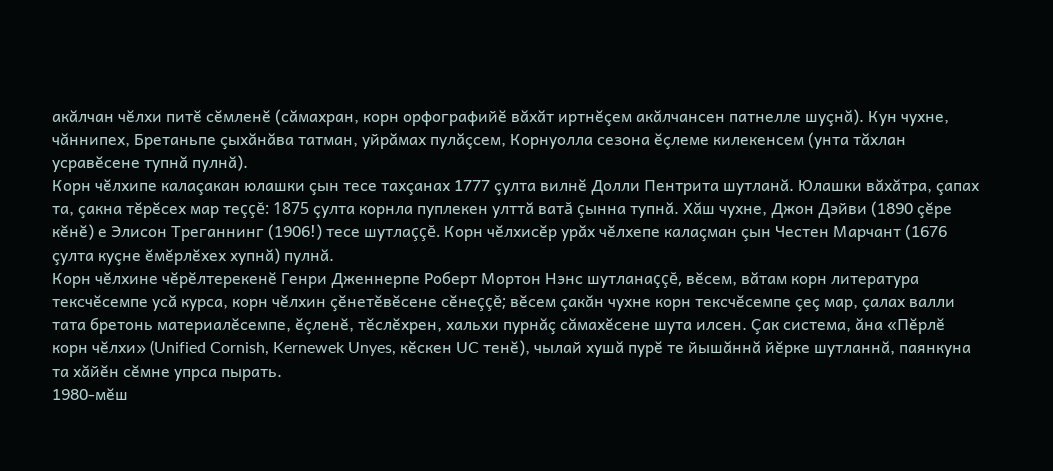акăлчан чĕлхи питĕ сĕмленĕ (сăмахран, корн орфографийĕ вăхăт иртнĕçем акăлчансен патнелле шуçнă). Кун чухне, чăннипех, Бретаньпе çыхăнăва татман, уйрăмах пулăçсем, Корнуолла сезона ĕçлеме килекенсем (унта тăхлан усравĕсене тупнă пулнă).
Корн чĕлхипе калаçакан юлашки çын тесе тахçанах 1777 çулта вилнĕ Долли Пентрита шутланă. Юлашки вăхăтра, çапах та, çакна тĕрĕсех мар теççĕ: 1875 çулта корнла пуплекен улттă ватă çынна тупнă. Хăш чухне, Джон Дэйви (1890 çĕре кĕнĕ) е Элисон Треганнинг (1906!) тесе шутлаççĕ. Корн чĕлхисĕр урăх чĕлхепе калаçман çын Честен Марчант (1676 çулта куçне ĕмĕрлĕхех хупнă) пулнă.
Корн чĕлхине чĕрĕлтерекенĕ Генри Дженнерпе Роберт Мортон Нэнс шутланаççĕ, вĕсем, вăтам корн литература тексчĕсемпе усă курса, корн чĕлхин çĕнетĕвĕсене сĕнеççĕ; вĕсем çакăн чухне корн тексчĕсемпе çеç мар, çалах валли тата бретонь материалĕсемпе, ĕçленĕ, тĕслĕхрен, хальхи пурнăç сăмахĕсене шута илсен. Çак система, ăна «Пĕрлĕ корн чĕлхи» (Unified Cornish, Kernewek Unyes, кĕскен UC тенĕ), чылай хушă пурĕ те йышăннă йĕрке шутланнă, паянкуна та хăйĕн сĕмне упрса пырать.
1980-мĕш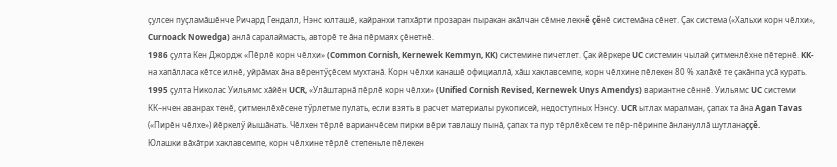çулсен пуçламăшĕнче Ричард Гендалл, Нэнс юлташĕ, кайранхи тапхăрти прозаран пыракан акăлчан сĕмне лекнĕ çĕнĕ системăна сĕнет. Çак система («Хальхи корн чĕлхи», Curnoack Nowedga) анлă саралаймасть, авторĕ те ăна пĕрмаях çĕнетнĕ.
1986 çулта Кен Джордж «Пĕрлĕ корн чĕлхи» (Common Cornish, Kernewek Kemmyn, KK) системине пичетлет. Çак йĕркере UC системин чылай çитменлĕхне пĕтернĕ. KK-на хапăлласа кĕтсе илнĕ, уйрăмах ăна вĕрентӳçĕсем мухтанă. Корн чĕлхи канашĕ официаллă, хăш хаклавсемпе, корн чĕлхине пĕлекен 80 % халăхĕ те çакăнпа усă курать.
1995 çулта Николас Уильямс хăйĕн UCR, «Улăштарнă пĕрлĕ корн чĕлхи» (Unified Cornish Revised, Kernewek Unys Amendys) вариантне сĕннĕ. Уильямс UC системи КК–нчен аванрах тенĕ, çитменлĕхĕсене тӳрлетме пулать, если взять в расчет материалы рукописей, недоступных Нэнсу. UCR ытлах маралман, çапах та ăна Agan Tavas («Пирĕн чĕлхе») йĕркелӳ йышăнать. Чĕлхен тĕрлĕ варианчĕсем пирки вĕри тавлашу пынă, çапах та пур тĕрлĕхĕсем те пĕр-пĕринпе ăнлануллă шутланаççĕ.
Юлашки вăхăтри хаклавсемпе, корн чĕлхине тĕрлĕ степеньле пĕлекен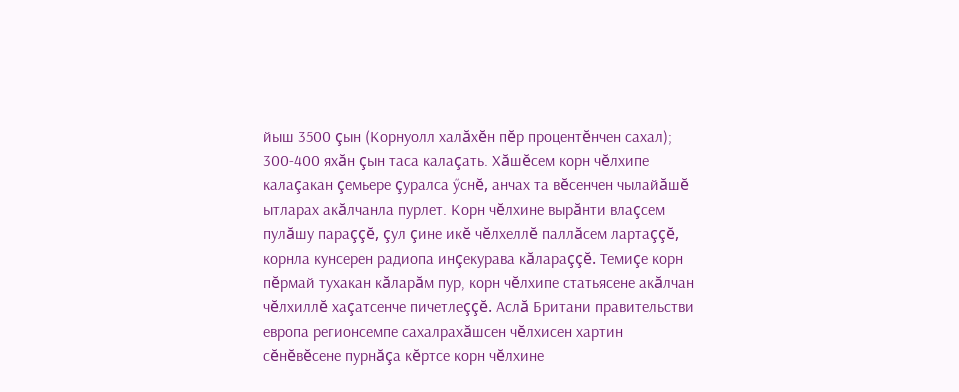йыш 3500 çын (Корнуолл халăхĕн пĕр процентĕнчен сахал); 300-400 яхăн çын таса калаçать. Хăшĕсем корн чĕлхипе калаçакан çемьере çуралса ӳснĕ, анчах та вĕсенчен чылайăшĕ ытларах акăлчанла пурлет. Корн чĕлхине вырăнти влаçсем пулăшу параççĕ, çул çине икĕ чĕлхеллĕ паллăсем лартаççĕ, корнла кунсерен радиопа инçекурава кăлараççĕ. Темиçе корн пĕрмай тухакан кăларăм пур, корн чĕлхипе статьясене акăлчан чĕлхиллĕ хаçатсенче пичетлеççĕ. Аслă Британи правительстви европа регионсемпе сахалрахăшсен чĕлхисен хартин сĕнĕвĕсене пурнăçа кĕртсе корн чĕлхине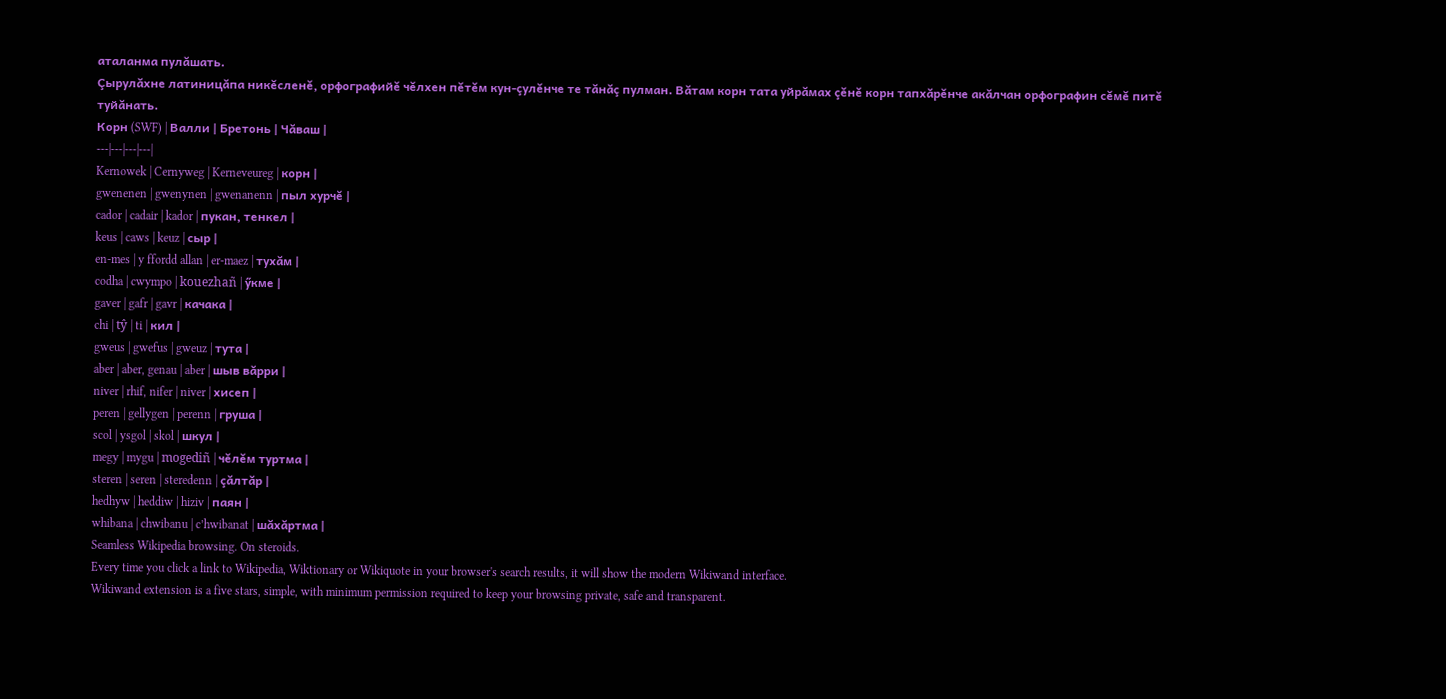аталанма пулăшать.
Çырулăхне латиницăпа никĕсленĕ, орфографийĕ чĕлхен пĕтĕм кун-çулĕнче те тăнăç пулман. Вăтам корн тата уйрăмах çĕнĕ корн тапхăрĕнче акăлчан орфографин сĕмĕ питĕ туйăнать.
Корн (SWF) | Валли | Бретонь | Чăваш |
---|---|---|---|
Kernowek | Cernyweg | Kerneveureg | корн |
gwenenen | gwenynen | gwenanenn | пыл хурчĕ |
cador | cadair | kador | пукан, тенкел |
keus | caws | keuz | сыр |
en-mes | y ffordd allan | er-maez | тухăм |
codha | cwympo | kouezhañ | ӳкме |
gaver | gafr | gavr | качака |
chi | tŷ | ti | кил |
gweus | gwefus | gweuz | тута |
aber | aber, genau | aber | шыв вăрри |
niver | rhif, nifer | niver | хисеп |
peren | gellygen | perenn | груша |
scol | ysgol | skol | шкул |
megy | mygu | mogediñ | чĕлĕм туртма |
steren | seren | steredenn | çăлтăр |
hedhyw | heddiw | hiziv | паян |
whibana | chwibanu | c’hwibanat | шăхăртма |
Seamless Wikipedia browsing. On steroids.
Every time you click a link to Wikipedia, Wiktionary or Wikiquote in your browser's search results, it will show the modern Wikiwand interface.
Wikiwand extension is a five stars, simple, with minimum permission required to keep your browsing private, safe and transparent.